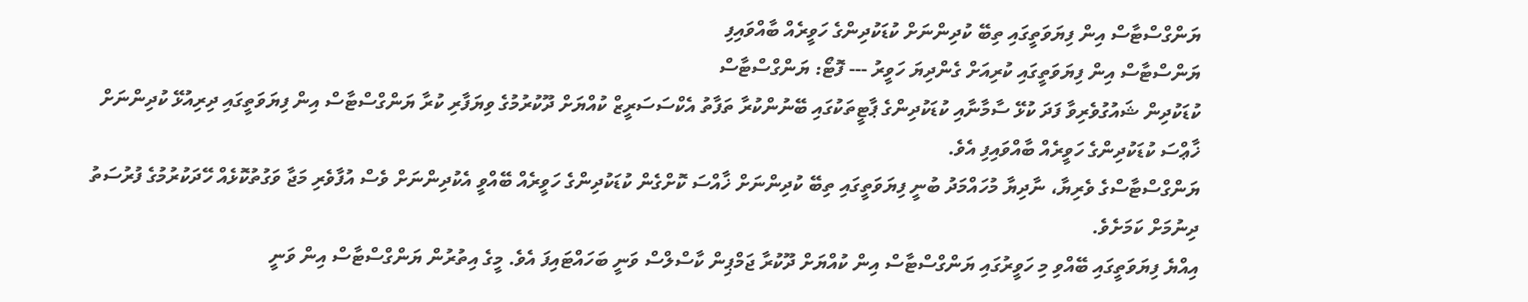ޔަންގްސްޓާސް އިން ފިޔަވަތީގައި ތިބޭ ކުދިންނަށް ކުޑަކުދިންގެ ހަވީރެއް ބާއްވައިފި
ޔަންސްޓާސް އިން ފިޔަވަތީގައި ކުރިއަށް ގެންދިޔަ ހަވީރު --- ފޮޓޯ: ޔަންގްސްޓާސް
ކުޑަކުދިން ޝައުގުވެރިވާ ފަދަ ކުޅޭ ސާމާނާއި ކުޑަކުދިންގެ ޕާޓީތަކުގައި ބޭނުންކުރާ ތަފާތު އެކްސަސަރީޒް ކުއްޔަށް ދޫކުރުމުގެ ވިޔަފާރި ކުރާ ޔަންގްސްޓާސް އިން ފިޔަވަތީގައި ދިރިއުޅޭ ކުދިންނަށް ޚާޢްސަ ކުޑަކުދިންގެ ހަވީރެއް ބާއްވައިފި އެވެ.
ޔަންގްސްޓާސްގެ ވެރިޔާ، ނާދިޔާ މުހައްމަދު ބުނީ ފިޔަވަތީގައި ތިބޭ ކުދިންނަށް ޚާއްސަ ކޮށްގެން ކުޑަކުދިންގެ ހަވީރެއް ބޭއްވީ އެކުދިންނަށް ވެސް އުފާވެރި މަޖާ ވަގުތުކޮޅެއް ހޭދަކުރުމުގެ ފުރުސަތު ދިނުމަށް ކަމަށެވެ.
އިއްޔެ ފިޔަވަތީގައި ބޭއްވި މި ހަވީރުގައި ޔަންގްސްޓާސް އިން ކުއްޔަށް ދޫކުރާ ޖަމްޕިން ކާސްލްސް ވަނީ ބަހައްޓައިފަ އެވެ. މީގެ އިތުރުން ޔަންގްސްޓާސް އިން ވަނީ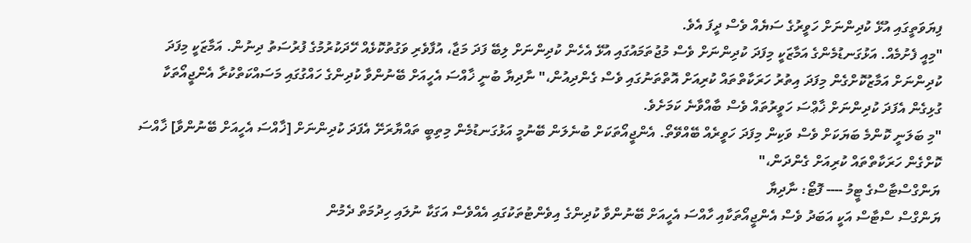ފިޔަވަތީގައި އުޅޭ ކުދިންނަށް ހަވީރުގެ ސަޔެއް ވެސް ދީފަ އެވެ.
"މިއީ ފެށުމެއް. އަޅުގަނޑުމެންގެ އަމާޒަކީ މިފަދަ ކުދިންނަށް ވެސް މުޖުތަމައުގައި އުޅޭ އެހެން ކުދިންނަށް ލިބޭ ފަދަ މަޖާ، އުފާވެރި ވަގުތުކޮޅެއް ހޭދަކުރުމުގެ ފުރުސަތު ދިނުން. އަމާޒަކީ މިފަދަ ކުދިންނަށް އަމާޒުކޮށްގެން މިފަދަ އިތުރު ހަރަކާތްތައް ކުރިއަށް އޮތްތަނުގައި ވެސް ގެންދިއުން،" ނާދިޔާ ބުނީ ޚާއްސަ އެހީއަށް ބޭނުންވާ ކުދިންގެ ހައްގުގައި މަސައްކަތްކުރާ އެންޖީއޯތަކާ ގުޅިގެން އެފަދަ ކުދިންނަށް ޚާޢްސަ ހަވީރުތައް ވެސް ބާއްވާނެ ކަމަށެވެ.
"މި ބަލަނީ ކޮންމެ ބަޔަކަށް ވެސް ވަކިން މިފަދަ ހަވީރެއް ބޭއްވޭތޯ. އެންޖީއޯތަކަށް ބުނެލަން ބޭނުމީ އަޅުގަނޑުމެން މިތިބީ ތައްޔާރަށޭ އެފަދަ ކުދިންނަށް [ޚާއްސަ އެހީއަށް ބޭނުންވާ] ޚާއްސަ ކޮށްގެން ހަރަކާތްތައް ކުރިއަށް ގެންދަން،"
ޔަންގްސްޓާސްގެ ޓީމު ---- ފޮޓޯ: ނާދިޔާ
ޔަންގްސް ސްޓާސް އަކީ އަބަދު ވެސް އެންޖީއޯތަކާއި ހާއްސަ އެހީއަށް ބޭނުންވާ ކުދިންގެ އިވެންޓުތަކުގައި އެއްވެސް އަގަކާ ނުލައި ހިދުމަތް ދެމުން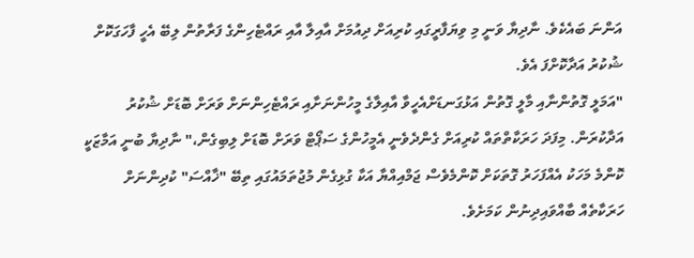އަންނަ ބައެކެވެ. ނާދިޔާ ވަނީ މި ވިޔަފާރީގައި ކުރިއަށް ދިއުމަށް އާއިލާ އާއި ރައްޓެހިންގެ ފަރާތުން ލިބޭ އެހީ ފާހަގަކޮށް ޝުކުރު އަދާކޮށްފަ އެވެ.
"އަމަލީ ގޮތުންނާއި މާލީ ގޮތުން އަޅުގަނޑަށްއެހީވާ އާއިލާގެ މީހުންނަށާއި ރައްޓެހިންނަށް ވަރަށް ބޮޑަށް ޝުކުރު އަދާކުރަން. މިފަދަ ހަރަކާތްތައް ކުރިއަށް ގެންދެވެނީ އެމީހުންގެ ސަޕޯޓް ވަރަށް ބޮޑަށް ލިބިގެން،" ނާދިޔާ ބުނީ އަމާޒަކީ ކޮންމެ މަހަކު އެއްފަހަރު ގޮތަކަށް ކޮންމެވެސް ޖަމްއިއްޔާ އަކާ ގުޅިގެން މުޖުތަމައުގައި ތިބޭ "ޚާއްސަ" ކުދިންނަށް ހަރަކާތެއް ބާއްވައިދިނުން ކަމަށެވެ.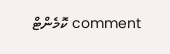comment ކޮމެންޓް